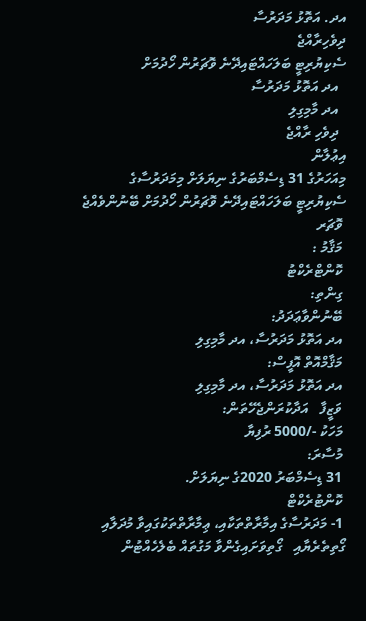އދ. އަތޮޅު މަދަރުސާ
ދިވެހިރާއްޖެ
ސެކިޔުރިޓީ ބަލަހައްޓައިދޭނެ ވޮޗަރުން ހޯދުމަށް
  އދ އަތޮޅު މަދަރުސާ
  އދ މާމިގިލި
  ދިވެހި ރާއްޖެ
އިޢުލާން
މިއަހަރުގެ 31 ޑިސެމްބަރުގެ ނިޔަލަށް މިމަދަރުސާގެ ސެކިޔުރިޓީ ބަލަހައްޓައިދޭނެ ވޮޗަރުން ހޯދުމަށް ބޭނުންވެއްޖެ
 ވޮޗަރ
 މަޤާމު :
 ކޮންޓްރެކްޓު
 ގިންތި:
 ބޭނުންވާޢަދަދު:
 އދ އަތޮޅު މަދަރުސާ، އދ މާމިގިލި
 މަޤާމްއޮތް އޮފީސް:
 އދ އަތޮޅު މަދަރުސާ، އދ މާމިގިލި
 ވަޒީފާ   އަދާކުރަންޖެހޭތަން:
 މަހަކު -/5000 ރުފިޔާ
 މުސާރަ:
 31 ޑިސެމްބަރު 2020ގެ ނިޔަލަށް.
 ކޮންޓުރެކްޓް
 1- މަދަރުސާގެ އިމާރާތްތަކާއި، ޢިމާރާތްތަކުގައިވާ މުދަލާއި ގޯތިތެރެޔާއި   ގޯތިވަށައިގެންވާ މަގުތައް ބެލެހެއްޓުން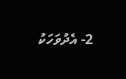2- އެދުވަހަކު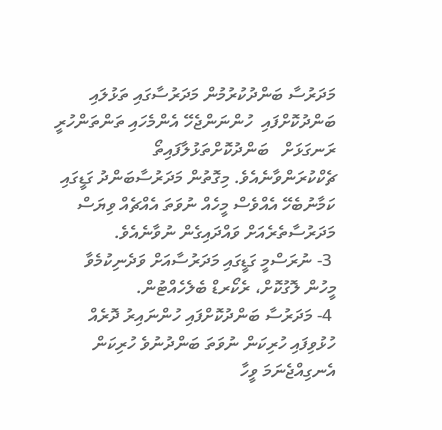މަދަރުސާ ބަންދުކުރުމުން މަދަރުސާގައި ތަޅުލައި   ބަންދުކޮށްފައި  ހުންނަންޖެހޭ އެންމެހައި ތަންތަންހުރީ ރަނގަޅަށް   ބަންދުކޮށްތަޅުލާފައިތޯ ޗެކްކުރަންވާނެއެވެ. މިގޮތުން މަދަރުސާބަންދު ގަޑީގައި ކަމާނުބެހޭ އެއްވެސް މީހެއް ނުވަތަ އެއްޗެއް ވިޔަސް މަދަރުސާތެރެއަށް ވައްދައިގެން ނުވާނެއެވެ.
 3- ނުރަސްމީ ގަޑީގައި މަދަރުސާއަށް ވަދެނިކުމެވާ މީހުން ލޮގުކޮށް، ރެކޯރޑް ބެލެހެއްޓުން.
 4- މަދަރުސާ ބަންދުކޮށްފައި ހުންނައިރު ދޮރެއް ހުޅުވިފައި ހުރިކަން ނުވަތަ ބަންދުނުވެ ހުރިކަން އެނގިއްޖެނަމަ ވީހާ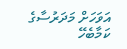އަވަހަށް މަދަރުސާގެ ކަމާބެހޭ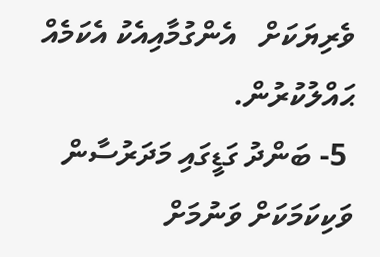ވެރިޔަކަށް   އެންގުމާއިއެކު އެކަމެއް ޙައްލުކުރުން.
 5- ބަންދު ގަޑީގައި މަދަރުސާން ވަކިކަމަކަށް ވަނުމަށް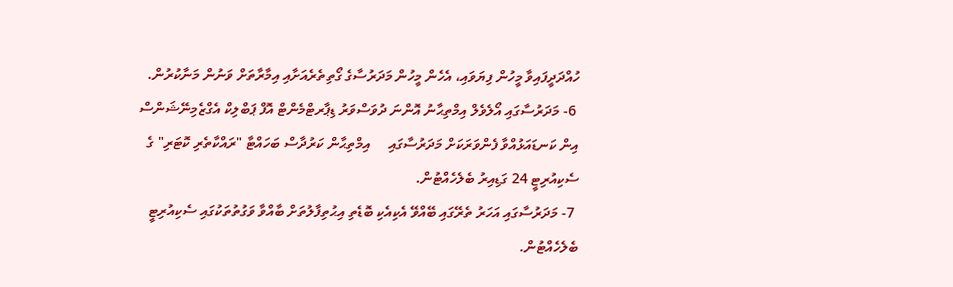ހުއްދަދީފައިވާ މީހުން ފިޔަވައި، އެހެން މީހުން މަދަރުސާގެ ގޯތިތެރެއަށާއި އިމާރާތަށް ވަނުން މަނާކުރުން.
 6- މަދަރުސާގައި އޯލެވެލް އިމްތިޙާނު އޮންނަ ދުވަސްވަރު ޑިޕާރޓްމެންޓް އޮފް ޕަބްލިކް އެގްޒެމިނޭޝަންސް އިން ކަނޑައަޅުއްވާ ފެންވަރަކަށް މަދަރުސާގައި     އިމްތިޙާން ކަރުދާސް ބަހައްޓާ "ރައްކާތެރި ކޮޓަރި" ގެ ސެކިއުރިޓީ 24 ގަޑިއިރު ބެލެހެއްޓުން.
 7- މަދަރުސާގައި އަހަރު ތެރޭގައި ބޭއްވޭ އެކިއެކި ބޮޑެތި އިޙުތިފާލުތަށް ބާއްވާ ވަގުތުތަކުގައި ސެކިއުރިޓީ ބެލެހެއްޓުން.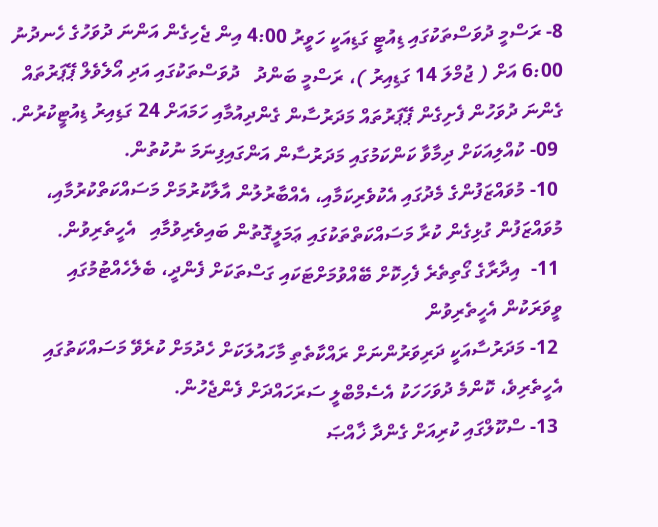8- ރަސްމީ ދުވަސްތަކުގައި ޑިއުޓީ ގަޑިއަކީ ހަވީރު 4:00 އިން ޖެހިގެން އަންނަ ދުވަހުގެ ހެނދުނު 6:00 އަށް ( ޖުމްލަ 14 ގަޑިއިރު )، ރަސްމީ ބަންދު   ދުވަސްތަކުގައި އަދި އޯލެވެލް ޕޭޕަރުތައް ގެންނަ ދުވަހުން ފެށިގެން ޕޭޕަރުތައް މަދަރުސާން ގެންދިއުމާއި ހަމައަށް 24 ގަޑިއިރު ޑިއުޓީކުރުން.
 09- ކުއްލިއަކަށް ދިމާވާ ކަންކަމުގައި މަދަރުސާން އަންގައިފިނަމަ ނުކުތުން.
 10- މުވައްޒަފުންގެ މެދުގައި އެކުވެރިކަމާއި، އެއްބާރުލުން އާލާކުރުމަށް މަސައްކަތްކުރުމާއި، މުވައްޒަފުން ގުޅިގެން ކުރާ މަސައްކަތްތަކުގައި ޢަމަލީގޮތުން ބައިވެރިވުމާއި   އެހީތެރިވުން.
 11-  އިދާރާގެ ގޯތިތެރެ ފެހިކޮށް ބޭއްވުމަށްޓަކައި ގަސްތަކަށް ފެންދީ، ބެލެހެއްޓުމުގައި ވީވަރަކުން އެހީތެރިވުން
 12- މަދަރުސާއަކީ ދަރިވަރުންނަށް ރައްކާތެތި މާހައުލަކަށް ހެދުމަށް ކުރެވޭ މަސައްކަތުގައި އެހީތެރިވެ، ކޮންމެ ދުވަހަހަކު އެސެމްބްލީ ސަރަހައްދަށް ފެންޖެހުން.
 13- ސްކޫލްގައި ކުރިއަށް ގެންދާ ޚާއްޞަ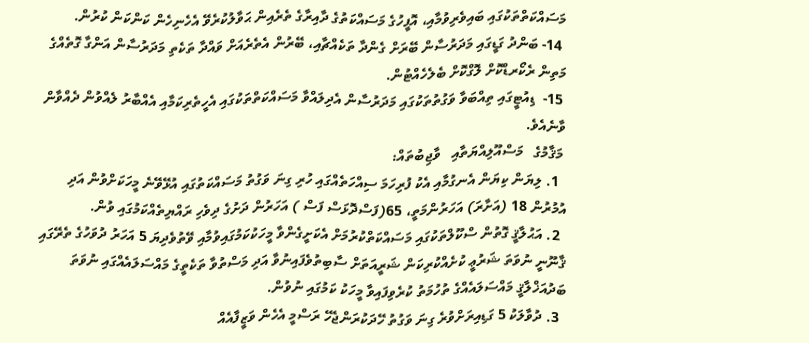މަސައްކަތްތަކުގައި ބައިވެރިވުމާއި، އޮފީހުގެ މަސައްކަތުގެ ދާއިރާގެ ތެރެއިން ޙަވާލުކުރެވޭ އެހެނިހެން ކަންކަން ކުރުން.
 14- ބަންދު ގަޑީގައި މަދަރުސާން ބޭރަށް ގެންދާ ތަކެއްޗާއި، ބޭރުން އެތެރެއަށް ވައްދާ ތަކެތި މަދަރުސާން އަންގާ ގޮތެއްގެ މަތިން ރެކޯރޑްކޮށް ލޮގްކޮށް ބެލެހެއްޓުން.
 15-  ޑިއުޓީގައި ތިއްބަވާ ވަގުތުތަކުގައި މަދަރުސާން އެދިލައްވާ މަސައްކަތްތަކުގައި އެހީތެރިކަމާއި އެއްބާރު ލެއްވުން ދެއްވާން ވާނެއެވެ.
 މަޤާމުގެ   މަސްއޫލިއްޔަތާއި   ވާޖިބުތައް:
  1. ލިޔަން ކިޔަން އެނގުމާއި އެކު ފުރިހަމަ ސިއްހަތެއްގައި ހުރި ގިނަ ވަގުތު މަސައްކަތުގައި އުޅޭވޭނެ މީހަކަށްވުން އަދި އުމުރުން 18 (އަށާރަ) އަހަރުންމަތީ، 65(ފަސްދޮޅަސް ފަސް ) އަހަރުން ދަށުގެ ދިވެހި ރައްޔިތެއްކަމުގައި ވުން.
  2. އަޙުލާޤީ ގޮތުން ސްކޫލްތަކުގައި މަސައްކަތްކުރުމަށް އެކަށީގެންވާ މީހަކުކަމުގައިވުމާއި ވޭތުވެދިޔަ 5 އަހަރު ދުވަހުގެ ތެރޭގައި ޤާނޫނީ ނުވަތަ ޝަރުޢީ ކުށެއްކުރިކަން ޝަރީއަތަށް ސާބިތުވެފައިނުވާ އަދި މަސްތުވާ ތަކެތީގެ މައްސަލައެއްގައި ނުވަތަ ބަދުއަޚްލާޤީ މައްސަލައެއްގެ ތުހުމަތު ކުރެވިފައިވާ މީހަކު ކަމުގައި ނުވުން.
  3. ދުވާލަކު 5 ގަޑިއިރަށްވުރެ ގިނަ ވަގުތު ހޭދަކުރަންޖެހޭ ރަސްމީ އެހެން ވަޒީފާއެއް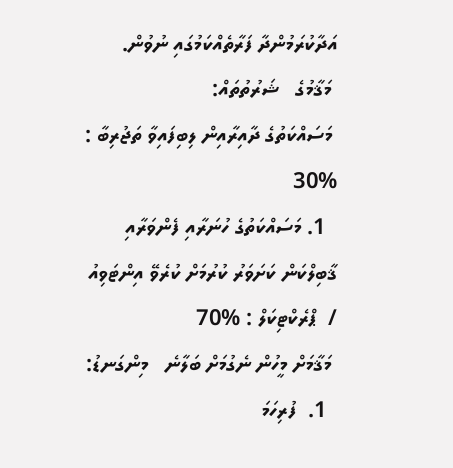އަދާކުރަމުންދާ ފަރާތެއްކަމުގައި ނުވުން.
 މަޤާމުގެ   ޝަރުތުތައް:
 މަސައްކަތުގެ ދާއިރާއިން ލިބިފައިވާ ތަޖުރިބާ : %30
  1. މަސައްކަތުގެ ހުނަރާއި ފެންވަރާއި ޤާބިލްކަން ކަށަވަރު ކުރުމަށް ކުރެވޭ އިންޓަވިއު /  ޕްރެކްޓިކަލް : %70
 މަޤާމަށް މީހުން ނެގުމަށް ބަލާނެ   މިންގަނޑު:
  1.  ފުރިހަމަ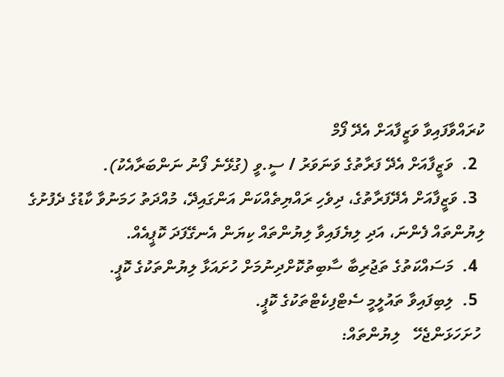ކުރައްވާފައިވާ ވަޒީފާއަށް އެދޭ ފޯމް
  2.  ވަޒީފާއަށް އެދޭ ފަރާތުގެ ވަނަވަރު / ސީ.ވީ (ގުޅޭނެ ފޯނު ނަންބަރާއެކު).
  3. ވަޒީފާއަށް އެދޭފަރާތުގެ، ދިވެހި ރައްޔިތެއްކަން އަންގައިދޭ، މުއްދަތު ހަމަނުވާ ކާޑުގެ ދެފުށުގެ ލިޔުންތައް ފެންނަ، އަދި ލިޔެފައިވާ ލިޔުންތައް ކިޔަން އެނގޭފަދަ ކޮޕީއެއް.
  4.  މަސައްކަތުގެ ތަޖުރިބާ ސާބިތުކޮށްދިނުމަށް ހުށައަޅާ ލިޔުންތަކުގެ ކޮޕީ.
  5.  ލިބިފައިވާ ތައުލީމީ ސެޓްފިކެޓްތަކުގެ ކޮޕީ.
 ހުށަހަޅަންޖެހޭ   ލިޔުންތައް: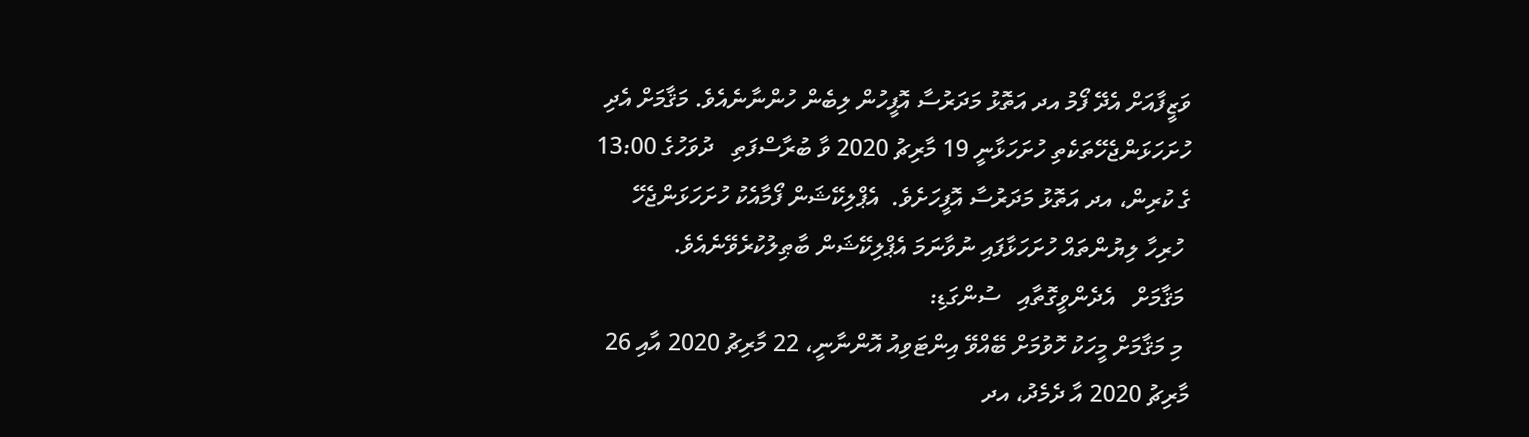ވަޒީފާއަށް އެދޭ ފޯމު އދ އަތޮޅު މަދަރުސާ އޮފީހުން ލިބެން ހުންނާނެއެވެ. މަޤާމަށް އެދި ހުށަހަޅަންޖެހޭތަކެތި ހުށަހަޅާނީ 19 މާރިޗު 2020 ވާ ބުރާސްފަތި   ދުވަހުގެ 13:00 ގެ ކުރިން، އދ އަތޮޅު މަދަރުސާ އޮފީހަށެވެ.  އެޕްލިކޭޝަން ފޯމާއެކު ހުށަހަޅަންޖެހޭ
 ހުރިހާ ލިޔުންތައް ހުށަހަޅާފައި ނުވާނަމަ އެޕްލިކޭޝަން ބާޠިލުކުރެވޭނެއެވެ.
 މަޤާމަށް   އެދެންވީގޮތާއި   ސުންގަޑި:
 މި މަޤާމަށް މީހަކު ހޮވުމަށް ބޭއްވޭ އިންޓަވިއު އޮންނާނީ، 22 މާރިޗު 2020 އާއި 26 މާރިޗު 2020 އާ ދެމެދު، އދ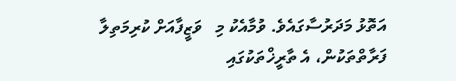އަތޮޅު މަދަރުސާގައެވެ. ވުމާއެކު މި   ވަޒީފާއަށް ކުރިމަތިލާ ފަރާތްތަކުން، އެ ތާރީޚްތަކުގައި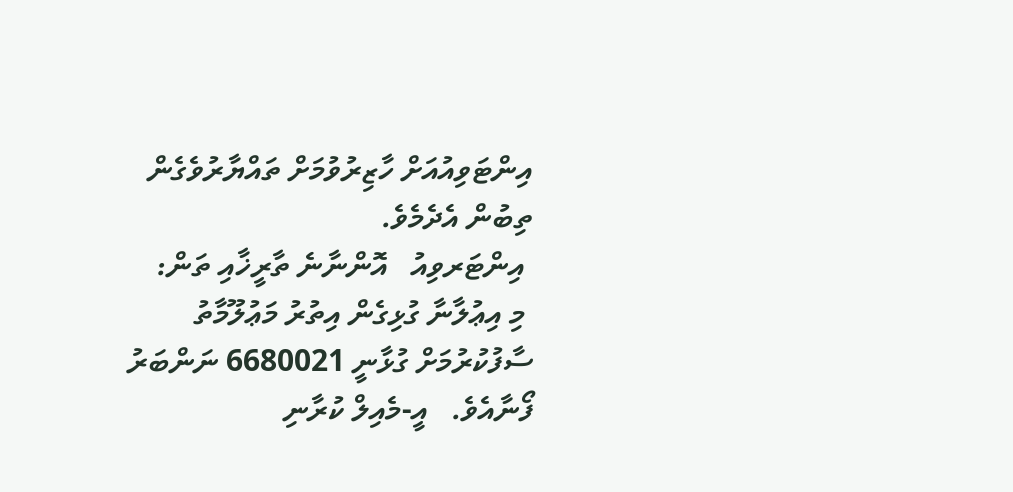އިންޓަވިއުއަށް ހާޒިރުވުމަށް ތައްޔާރުވެގެން ތިބުން އެދެމެވެ.
 އިންޓަރވިއު   އޮންނާނެ ތާރީޚާއި ތަން:
 މި އިޢުލާނާ ގުޅިގެން އިތުރު މަޢުލޫމާތު ސާފުކުރުމަށް ގުޅާނީ 6680021 ނަންބަރު ފޯނާއެވެ.   އީ-މެއިލް ކުރާނި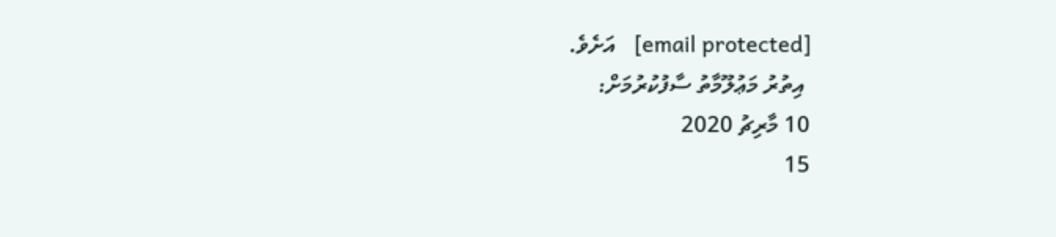[email protected]   އަށެވެ.
 އިތުރު މަޢުލޫމާތު ސާފުކުރުމަށް:
10 މާރިޗު 2020
15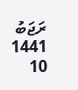ރަޖަބު 1441
10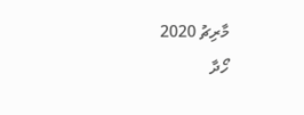މާރިޗު 2020
ހޯދާ